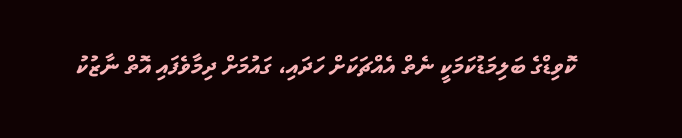ކޮވިޑްގެ ބަލިމަޑުކަމަކީ ނެތް އެއްޗަކަށް ހަދައި، ގައުމަށް ދިމާވެފައި އޮތް ނާޒުކު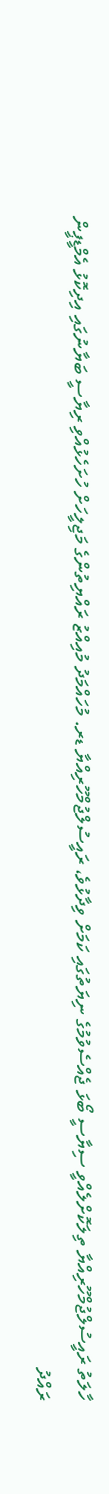ހާލަތު ރައީސުލްޖުމްހޫރިއްޔާ ތިލަކޮށްލެއްވީ ސިޔާސީ ބޯޅަ ޖެއްސެވުމުގެ ނިޔަތުގައި ކަމަށް ވިދާޅުވެ، ރައީސުލްޖުމްހޫރިއްޔާ ޑރ. މުހައްމަދު މުއިއްޒު ރައްޔިތުންގެ މަޖިލީހަށް ހުށަހެޅުއްވި ރިޔާސީ ބަޔާނުގައި އިދިކޮޅު އެމްޑީޕީން ރައްދު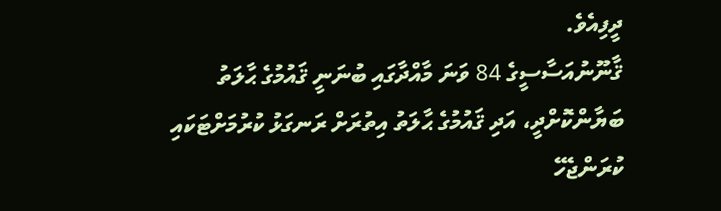ދީފިއެވެ.
ޤާނޫނުއަސާސީގެ 84 ވަނަ މާއްދާގައި ބުނަނީ ޤައުމުގެ ޙާލަތު ބަޔާންކޮށްދީ، އަދި ޤައުމުގެ ޙާލަތު އިތުރަށް ރަނގަޅު ކުރުމަށްޓަކައި ކުރަންޖެހޭ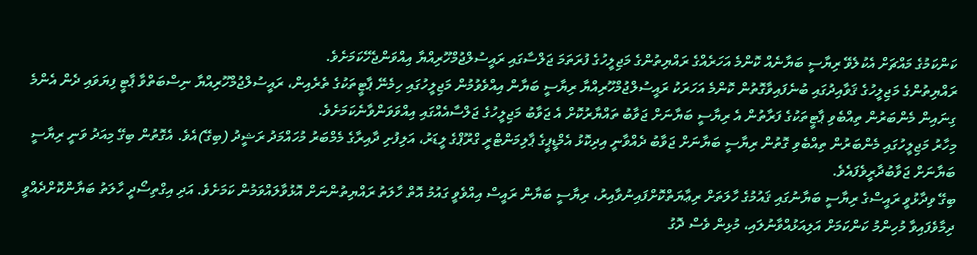ކަންކަމުގެ މައްޗަށް އެކުލެވޭ ރިޔާސީ ބަޔާނެއް ކޮންމެ އަހަރެއްގެ ރައްޔިތުންގެ މަޖިލީހުގެ ފުރަތަމަ ޖަލްސާގައި ރައީސުލްޖުމްހޫރިއްޔާ އިއްވަންޖެހޭކަމަށެވެ.
ރައްޔިތުންގެ މަޖިލީހުގެ ޤަވާއިދުގައި ބުނެފައިވާގޮތުން ކޮންމެ އަހަރަކު ރައީސުލްޖުމްހޫރިއްޔާ ރިޔާސީ ބަޔާން އިއްވެވުމުން މަޖިލީހުގައި ހިމެނޭ ޕާޓީތަކުގެ ތެރެއިން، ރައީސުލްޖުމްހޫރިއްޔާ ނިސްބަތްވާ ޕާޓީ ފިޔަވައި ދެން އެންމެ ގިނައިން މެންބަރުން ތިއްބެވި ޕާޓީތަކުގެ ފަރާތުން އެ ރިޔާސީ ބަޔާނަށް ޖަވާބު ތައްޔާރުކޮށް އެ ޖަވާބު މަޖިލީހުގެ ޖަލްސާއެއްގައި އިއްވަވަންވާނެކަމަށެވެ.
މިހާރު މަޖިލީހުގައި މެންބަރުން ތިއްބެވި ގޮތުން ރިޔާސީ ބަޔާނަށް ޖަވާބު ދެއްވާނީ އިދިކޮޅު އެމްޑީޕީގެ ޕާލިމަންޓްރީ ގްރޫޕްގެ ލީޑަރު، އަލިފުށި ދާއިރާގެ މެމްބަރު މުހައްމަދު ރަޝީދު (ބިގޭ)އެވެ. އެގޮތުން ބިގޭ މިއަދު ވަނީ ރިޔާސީ ބަޔާނަށް ޖަވާބުދާރީވެފައެވެ.
ބިގޭ ވިދާޅުވީ ރައީސްގެ ރިޔާސީ ބަޔާނުގައި ޤައުމުގެ ހާލަތަށް ރިޢާޔަތްކޮށްފައިނުވާއިރު، ރިޔާސީ ބަޔާން ރައީސް އިއްވެވީ ގައުމު އޮތް ހާލަތު ރައްޔިތުންނަށް އޮޅުވާލައްވަމުން ކަމަށެވެ. އަދި އިގްތިސޯދީ ހާލަތު ބަޔާންކޮށްދެއްވީ ދިމާވެފައިވާ މުހިންމު ކަންކަމަށް އަލިއަޅުއްވާނުލައި، މުޅިން ވެސް ދޮގު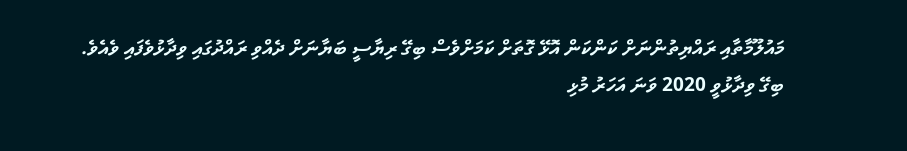މައުލޫމާތާއި ރައްޔިތުންނަށް ކަންކަން އޮޅޭ ގޮތަށް ކަމަށްވެސް ބިގޭ ރިޔާސީ ބަޔާނަށް ދެއްވި ރައްދުގައި ވިދާޅުވެފައި ވެއެވެ.
ބިގޭ ވިދާޅުވީ 2020 ވަނަ އަހަރު މުޅި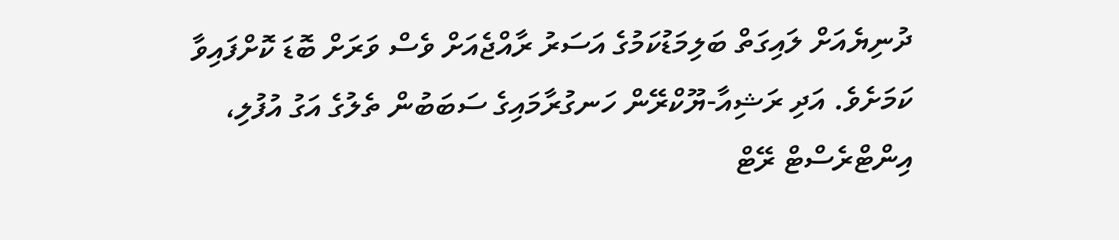ދުނިޔެއަށް ލައިގަތް ބަލިމަޑުކަމުގެ އަސަރު ރާއްޖެއަށް ވެސް ވަރަށް ބޮޑަ ކޮށްފައިވާ ކަމަށެވެ. އަދި ރަޝިއާ-ޔޫކްރޭން ހަނގުރާމައިގެ ސަބަބުން ތެލުގެ އަގު އުފުލި، އިންޓްރެސްޓް ރޭޓް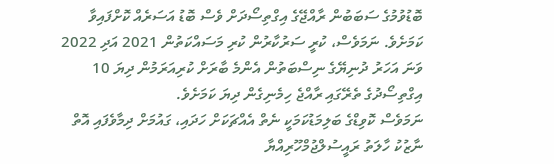ބޮޑުވުމުގެ ސަބަބުން ރާއްޖޭގެ އިގްތިސޯދަށް ވެސް ބޮޑު އަސަރެއް ކޮށްފައިވާ ކަމަށެވެ. ނަމަވެސް، ކުރީ ސަރުކާރުން ކުރި މަސައްކަތުން 2021 އަދި 2022 ވަނަ އަހަރު ދުނިޔޭގެ ނިސްބަތުން އެންމެ ބާރަށް ކުރިއަރަމުން ދިޔަ 10 އިގްތިސޯދުގެ ތެރޭގައި ރާއްޖެ ހިމެނިގެން ދިޔަ ކަމަށެވެ.
ނަމަވެސް ކޮވިޑްގެ ބަލިމަޑުކަމަކީ ނެތް އެއްޗަކަށް ހަދައި، ގައުމަށް ދިމާވެފައި އޮތް ނާޒުކު ހާލަތު ރައީސުލްޖުމްހޫރިއްޔާ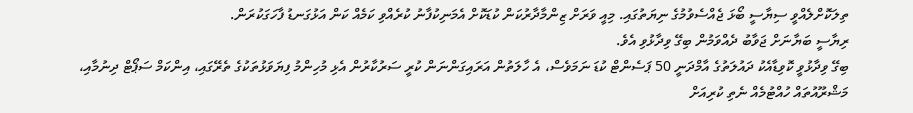ތިލަކޮށްލެއްވީ ސިޔާސީ ބޯޅަ ޖެއްސެވުމުގެ ނިޔަތުގައި. މިއީ ވަރަށް ޒިންމާދާރުކަން ކުޑަކޮށް އެމަނިކުފާނު ކުރެއްވި ކަމެއް ކަން އަޅުގަނޑު ފާހަގަކުރަން.
ރިޔާސީ ބަޔާނަށް ޖަވާބު ދެއްވަމުން ބިގޭ ވިދާޅުވި އެވެ.
ބިގޭ ވިދާޅުވީ ކޮވިޑާއެކު ދައުލަތުގެ އާމްދަނީ 50 ޕަސެންޓް ކުޑަ ނަމަވެސް، އެ ހާލަތުން އަރައިގަންނަން ކުރީ ސަރުކާރުން އެޅި މުހިންމު ފިޔަވަޅުތަކުގެ ތެރޭގައި، އިންކަމް ސަޕޯޓް ދިނުމާއި، މަޝްރޫއުތައް ހުއްޓުމެއް ނެތި ކުރިއަށް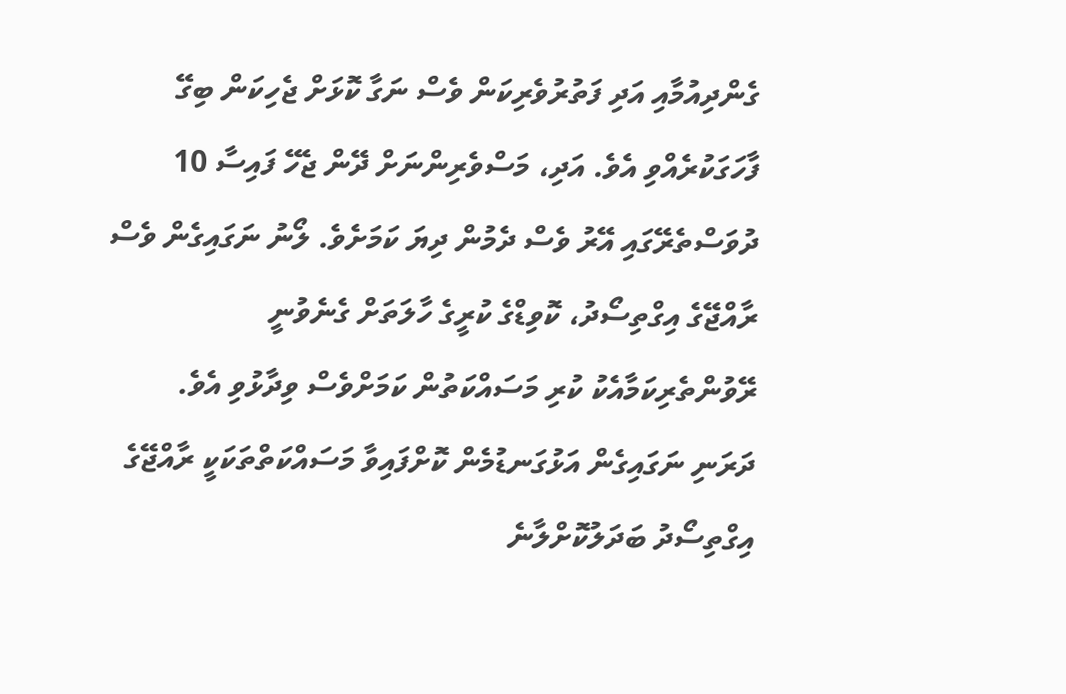ގެންދިއުމާއި އަދި ފަތުރުވެރިކަން ވެސް ނަގާ ކޮޅަށް ޖެހިކަން ބިގޭ ފާހަގަކުރެއްވި އެވެ. އަދި، މަސްވެރިންނަށް ދޭން ޖެހޭ ފައިސާ 10 ދުވަސްތެރޭގައި އޭރު ވެސް ދެމުން ދިޔަ ކަމަށެވެ. ލޯނު ނަގައިގެން ވެސް ރާއްޖޭގެ އިގްތިސޯދު، ކޮވިޑްގެ ކުރީގެ ހާލަތަށް ގެނެވުނީ ރޭވުންތެރިކަމާއެކު ކުރި މަސައްކަތުން ކަމަށްވެސް ވިދާޅުވި އެވެ.
ދަރަނި ނަގައިގެން އަޅުގަނޑުމެން ކޮށްފައިވާ މަސައްކަތްތަކަކީ ރާއްޖޭގެ އިގްތިސޯދު ބަދަލުކޮށްލާނެ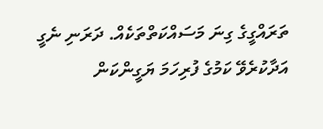ތަރައްގީގެ ގިނަ މަސައްކަތްތަކެއް. ދަރަނި ނެގީ އަދާކުރެވޭ ކަމުގެ ފުރިހަމަ ޔަގީންކަން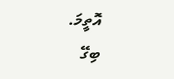އޮތީމަ.
ބިގޭ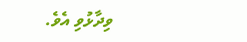ވިދާޅުވި އެވެ.